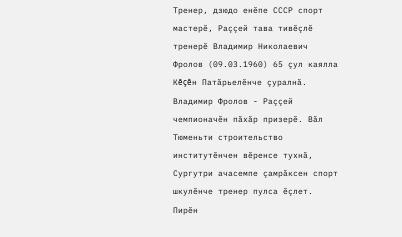Тренер, дзюдо енĕпе СССР спорт мастерĕ, Раççей тава тивĕçлĕ тренерĕ Владимир Николаевич Фролов (09.03.1960) 65 çул каялла Кĕçĕн Патăрьелĕнче çуралнă.
Владимир Фролов - Раççей чемпионачĕн пăхăр призерĕ. Вăл Тюменьти строительство институтĕнчен вĕренсе тухнă, Сургутри ачасемпе çамрăксен спорт шкулĕнче тренер пулса ĕçлет. Пирĕн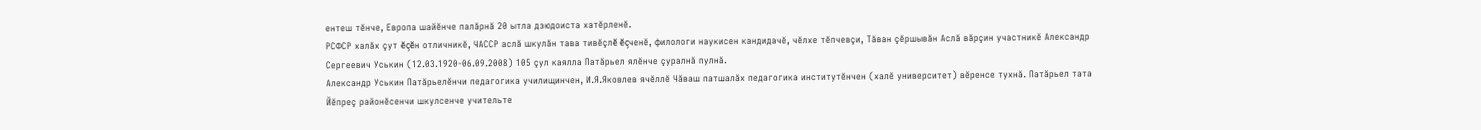ентеш тĕнче, Европа шайĕнче палăрнă 20 ытла дзюдоиста хатĕрленĕ.
РСФСР халăх çут ĕçĕн отличникĕ, ЧАССР аслă шкулăн тава тивĕçлĕ ĕçченĕ, филологи наукисен кандидачĕ, чĕлхе тĕпчевçи, Тăван çĕршывăн Аслă вăрçин участникĕ Александр Сергеевич Уськин (12.03.1920-06.09.2008) 105 çул каялла Патăрьел ялĕнче çуралнă пулнă.
Александр Уськин Патăрьелĕнчи педагогика училищинчен, И.Я.Яковлев ячĕллĕ Чăваш патшалăх педагогика институтĕнчен (халĕ университет) вĕренсе тухнă. Патăрьел тата Йĕпреç районĕсенчи шкулсенче учительте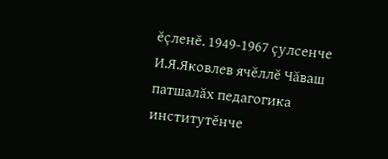ĕçленĕ. 1949-1967 çулсенче И.Я.Яковлев ячĕллĕ Чăваш патшалăх педагогика институтĕнче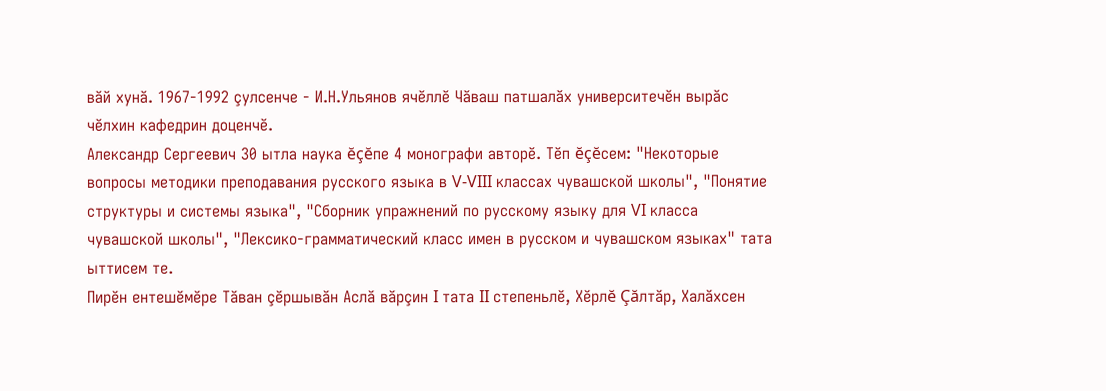вăй хунă. 1967-1992 çулсенче - И.Н.Ульянов ячĕллĕ Чăваш патшалăх университечĕн вырăс чĕлхин кафедрин доценчĕ.
Александр Сергеевич 30 ытла наука ĕçĕпе 4 монографи авторĕ. Тĕп ĕçĕсем: "Некоторые вопросы методики преподавания русского языка в V-VIII классах чувашской школы", "Понятие структуры и системы языка", "Сборник упражнений по русскому языку для VI класса чувашской школы", "Лексико-грамматический класс имен в русском и чувашском языках" тата ыттисем те.
Пирĕн ентешĕмĕре Тăван çĕршывăн Аслă вăрçин I тата II степеньлĕ, Хĕрлĕ Çăлтăр, Халăхсен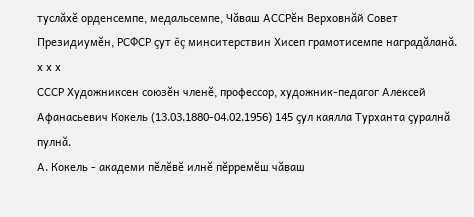туслăхĕ орденсемпе, медальсемпе, Чăваш АССРĕн Верховнăй Совет Президиумĕн, РСФСР çут ĕç минситерствин Хисеп грамотисемпе наградăланă.
х х х
СССР Художниксен союзĕн членĕ, профессор, художник-педагог Алексей Афанасьевич Кокель (13.03.1880-04.02.1956) 145 çул каялла Турханта çуралнă пулнă.
А. Кокель - академи пĕлĕвĕ илнĕ пĕрремĕш чăваш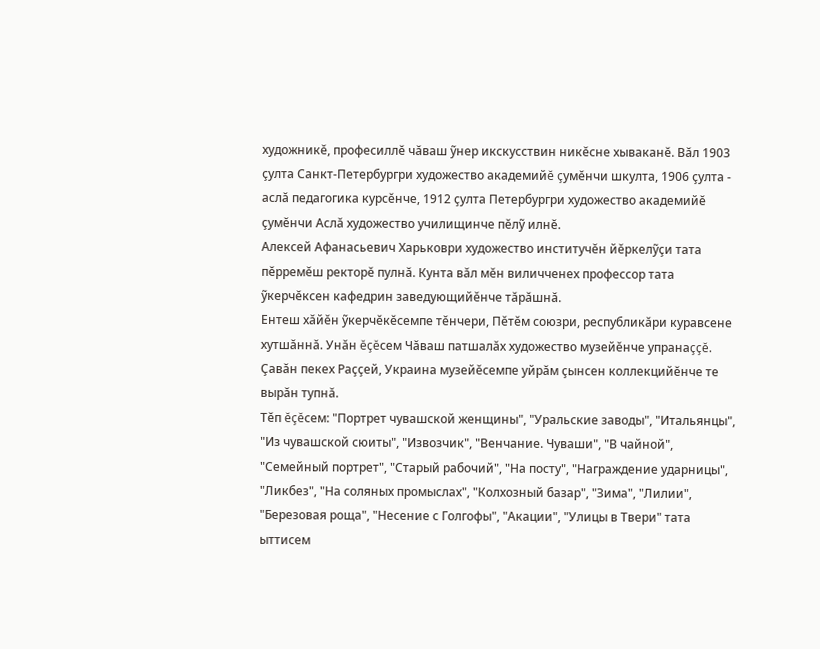художникĕ, професиллĕ чăваш ỹнер икскусствин никĕсне хываканĕ. Вăл 1903 çулта Санкт-Петербургри художество академийĕ çумĕнчи шкулта, 1906 çулта - аслă педагогика курсĕнче, 1912 çулта Петербургри художество академийĕ çумĕнчи Аслă художество училищинче пĕлỹ илнĕ.
Алексей Афанасьевич Харьковри художество институчĕн йĕркелỹçи тата пĕрремĕш ректорĕ пулнă. Кунта вăл мĕн виличченех профессор тата ỹкерчĕксен кафедрин заведующийĕнче тăрăшнă.
Ентеш хăйĕн ỹкерчĕкĕсемпе тĕнчери, Пĕтĕм союзри, республикăри куравсене хутшăннă. Унăн ĕçĕсем Чăваш патшалăх художество музейĕнче упранаççĕ. Çавăн пекех Раççей, Украина музейĕсемпе уйрăм çынсен коллекцийĕнче те вырăн тупнă.
Тĕп ĕçĕсем: "Портрет чувашской женщины", "Уральские заводы", "Итальянцы", "Из чувашской сюиты", "Извозчик", "Венчание. Чуваши", "В чайной", "Семейный портрет", "Старый рабочий", "На посту", "Награждение ударницы", "Ликбез", "На соляных промыслах", "Колхозный базар", "Зима", "Лилии", "Березовая роща", "Несение с Голгофы", "Акации", "Улицы в Твери" тата ыттисем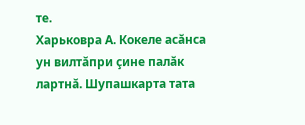те.
Харьковра А. Кокеле асăнса ун вилтăпри çине палăк лартнă. Шупашкарта тата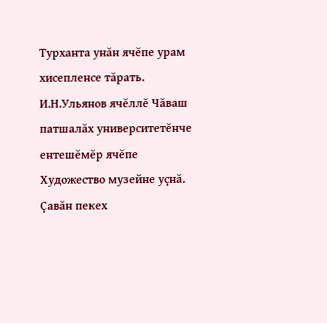Турханта унăн ячĕпе урам хисепленсе тăрать. И.Н.Ульянов ячĕллĕ Чăваш патшалăх университетĕнче ентешĕмĕр ячĕпе Художество музейне уçнă. Çавăн пекех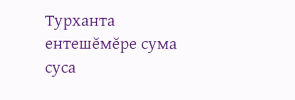Турханта ентешĕмĕре сума суса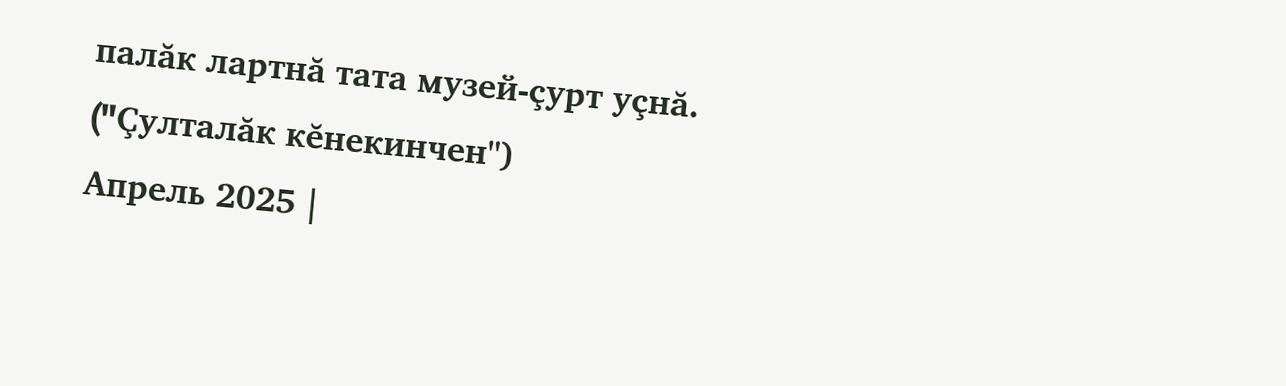палăк лартнă тата музей-çурт уçнă.
("Çулталăк кĕнекинчен")
Апрель 2025 |